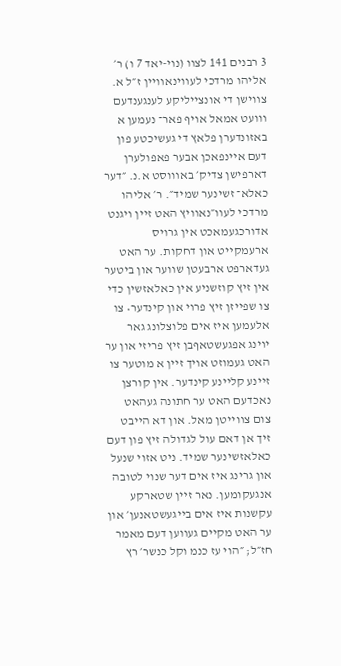3 רבנים 141 לצװ (נױ-יאד 7 ו) ר׳ אליהו מרדכי לעװינאװיין ז״ל א. צװישן די אונצייליקע לענגענדעם װועט אמאל אױף פאר־ נעמען א באזונדערן פלאץ די געשיכטע פון דעם אײנפאכן אבער פאפולערן דארפישן צדיק׳ באװוסט א.נ. ״דער כאלא־ זשינער שמיד״. ר׳ אליהו מרדכי לעװ״נאװיץ האט זײן ױגנט אדורכגעמאכט אין גרויס ארעמקײט און דחקות. ער האט געדארפט ארבעטן שװער און ביטער אין זיץ קוזשניע אין כאלאזשין כדי צו שפײזן זיץ פרױ און קינדער• צו אלעמען איז אים פלוצלונג גאר יױנג אפגעשטאףבן זיץ פריזי און ער האט געמוזט אױך זײן א מוטער צו זײנע קלײנע קינדער. אין קורצן נאכדעם האט ער חתונה געהאט צום צװייטן מאל. און דא הײבט זיך אן דאם עול לגדולה זיץ פון דעם כאלאזשינער שמיד. ניט אזוי שנעל און גרינג איז אים דער שנוי לטובה אנגעקומען. נאר זײן שטארקע עקשנות איז אים בײגעשטאנען׳ און ער האט מקײם געװען דעם מאמר חז״ל; ״הוי עז כנמ וקל כנשר׳ רץ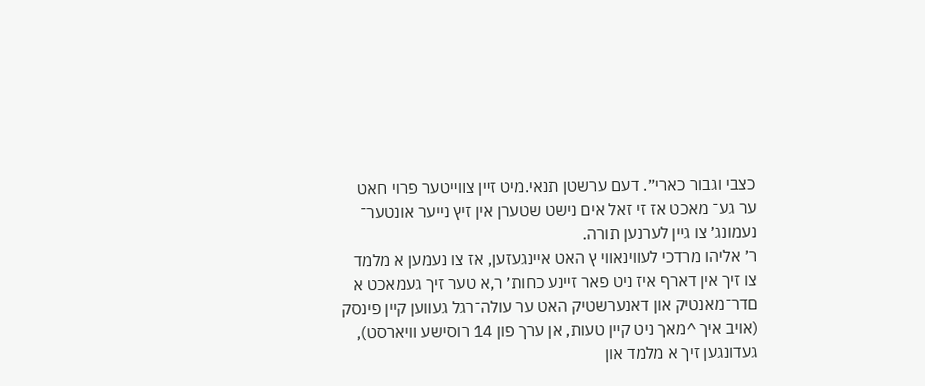כצבי וגבור כארי״. דעם ערשטן תנאי.מיט זײן צװײטער פרױ חאט ער גע־ מאכט אז זי זאל אים נישט שטערן אין זיץ נײער אונטער־ נעמונג׳ צו גײן לערנען תורה.
ר׳ אליהו מרדכי לעװינאװי ץ האט איינגעזען, אז צו נעמען א מלמד צו זיך אין דארף איז ניט פאר זײנע כחות׳ ר,א טער זיך געמאכט א םדר־מאנטיק און דאנערשטיק האט ער עולה־רגל געװען קײן פינסק (אויב איך ^מאך ניט קײן טעות, אן ערך פון 14 רוסישע װיארסט), געדונגען זיך א מלמד און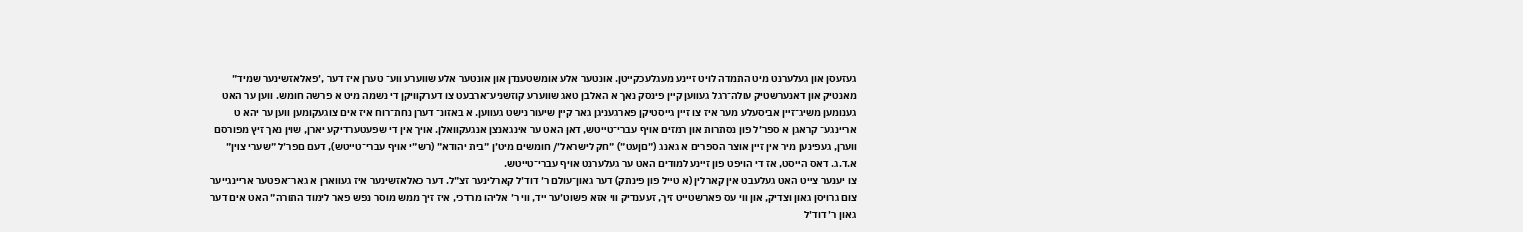געזעסן און געלערנט מיט התמדה לויט זײנע מעגלעכקײטן. אונטער אלע אומשטענדן און אונטער אלע שװערע װע־ טערן איז דער ,׳פאלאזשינער שמיד״ מאנטיק און דאנערשטיק עולה־רגל געװען קײן פינסק נאך א האלבן טאג שװערע קוזשניע־ארבעט צו דערקװיקן די נשמה מיט א פרשה חומש. ווען ער האט גענומען משיג־זײן אביסעלע מער איז צו זײן גײסטיקן פארגעניגן גאר קײן שיעור נישט געװען. א באזונ־ דערן נחת־רוח איז אים צוגעקומען װען ער יהא ט ארײנגע־ קראגן א ספר׳ל פון נסתרות און רמזים אויף עברי־טײטש, דאן האט ער אינגאנצן אנגעקװאלן. אויך אין די שפעטערדיקע יארן, שוין נאך זיץ מפורסם װערן, געפינען מיר אין זײן אוצר הספרים א גאנג (״םןעט״) ״חק לישראל׳/ חומשים מיט׳ן ״בית יהודא״ (רש״י אויף עברי־טײטש), דעם םפר׳ל ״שערי צױן״ א.ד.ג. דאס הײסט, אז די הויפט פון זײנע למודים האט ער געלערנט אויף עברי־טײטש.
צו יענער צײט האט געלעבט אין קארלין (א טײל פון פינתק) דער גאון־עולם ר׳ דוד׳ל קארלינער זצ״ל. דער כאלאזשינער איז געװארן א גאר־אפטער ארײנגײער צום גרויסן גאון וצדיק, און װי עס פארשטײט זיך, זעענדיק װי אזא פשוט׳ער ײד, װי ר׳ אליהו מרדכי, איז זיך ממש מוסר נפש פאר לימוד התורה״ האט אים דער גאון ר׳ דוד׳ל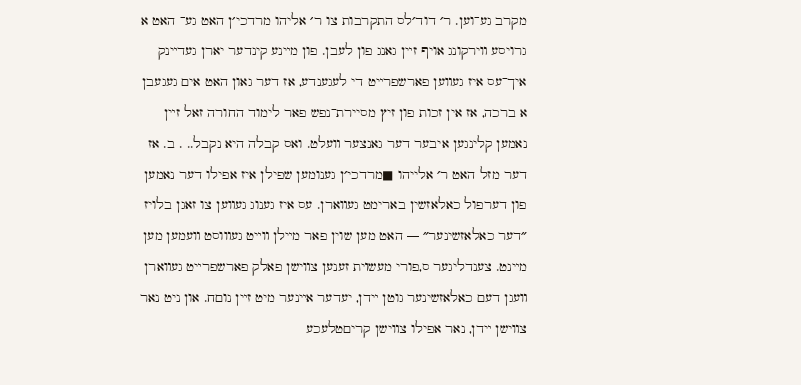מקרב גע־וען. ר׳ דוד׳לס התקרבות צו ר׳ אליהו מרדכי׳ן האט גע־ האט א גרויסע װירקונג אויף זײן גאנג פון לעבן. פון מײנע קינדער יארן געדײנק איך־עס איז געװען פארשפרײט די לעגענדע, אז דער גאון האט אים געגעבן א ברכה, אז אין זכות פון זיץ מסיירת־נפש פאר לימוד החורה זאל זײן נאמען קלינגען איבער דער גאנצער װעלט. ואס קבלה היא נקבל.. . ב. אז דער מזל האט ר׳ אלייהו ■מרדכי׳ן גענומען שפילן איז אפילו דער נאמען פון דערפול כאלאזשין בארימט געװארן. עס איז גענוג געװען צו זאגן בלויז ״דער כאלאזשינער״ — האט מען שוין פאר מײלן װײט געװוסט װעמען מען מײנט. צענדליגער ס,פורי מעשױת זענען צװישן פאלק פארשפרײט געװארן װעגן דעם כאלאזשינער גוטן ײדן, יעדער אײנער מיט זײן נוםח. און ניט נאר צװישן ײדן, נאר אפילו צװישן קריםטלעכע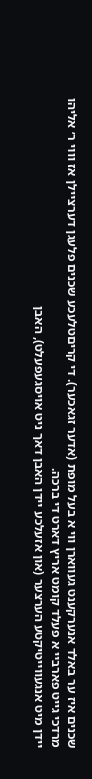שכנים איז ער באלד אנערקענט געװארן װי א בעל מופת (אדער זגאכער). די קריםטלעכע שכנים פלעגן דערצײלן אז װױ ר׳ אליהו מרדכי גייט פארבײ א פעלד קומט אריץ דארט די ברכה.
ײדן מיט אנגעװײטיקטע הערצער (און אזעלכע ײדן האבן דאך ניט אויסגעפעלט), האבן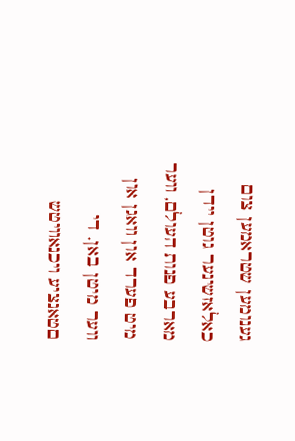גענומען שטראמען צום כאלאזשינער גוטן ײדן מארבע פנות העולם, װער מיט פערד און װאגן און װער מיטן באן. די םטאנציע ױכנאװיטש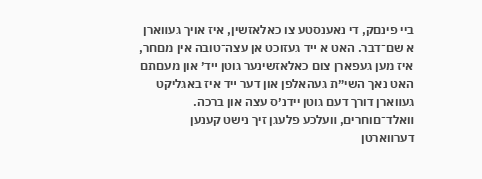ביי פינםק, די נאענסטע צו כאלאזשין, איז אויך געװארן א שם־דבר. האט א ײד געזוכט אן עצה־טובה אין מםחר, איז מען געפארן צום כאלאזשינער גוטן ײד׳ און מעםתם האט נאך השי״ת געהאלפן און דער ײד איז באגליקט געװארן דורך דעם גוטן יידנ׳ס עצה און ברכה. װאלד־םוחרים, װעלכע פלעגן זיך נישט קענען דערװארטן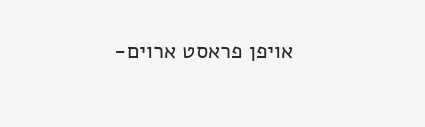אויפן פראסט ארוים-